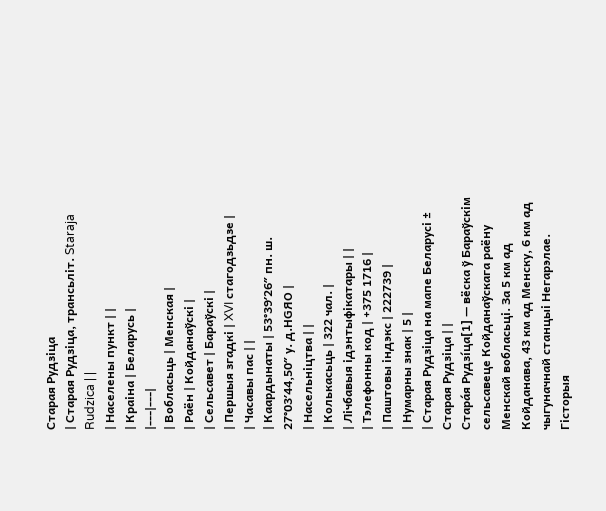Старая Рудзіца
| Старая Рудзіца, трансьліт. Staraja Rudzica | |
| Населены пункт | |
| Краіна | Беларусь |
|---|---|
| Вобласьць | Менская |
| Раён | Койданаўскі |
| Сельсавет | Бараўскі |
| Першыя згадкі | XVI стагодзьдзе |
| Часавы пас | |
| Каардынаты | 53°39′26″ пн. ш. 27°03′44,50″ у. д.HGЯO |
| Насельніцтва | |
| Колькасьць | 322 чал. |
| Лічбавыя ідэнтыфікатары | |
| Тэлефонны код | +375 1716 |
| Паштовы індэкс | 222739 |
| Нумарны знак | 5 |
| Старая Рудзіца на мапе Беларусі ± Старая Рудзіца | |
Стара́я Рудзі́ца[1] — вёска ў Бараўскім сельсавеце Койданаўскага раёну Менскай вобласьці. За 5 км ад Койданава, 43 км ад Менску, 6 км ад чыгуначнай станцыі Негарэлае.
Гісторыя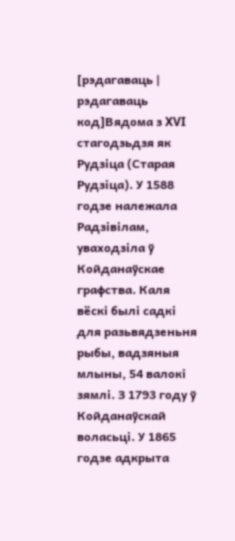[рэдагаваць | рэдагаваць код]Вядома з XVI стагодзьдзя як Рудзіца (Старая Рудзіца). У 1588 годзе належала Радзівілам, уваходзіла ў Койданаўскае графства. Каля вёскі былі садкі для разьвядзеньня рыбы, вадзяныя млыны, 54 валокі зямлі. З 1793 году ў Койданаўскай воласьці. У 1865 годзе адкрыта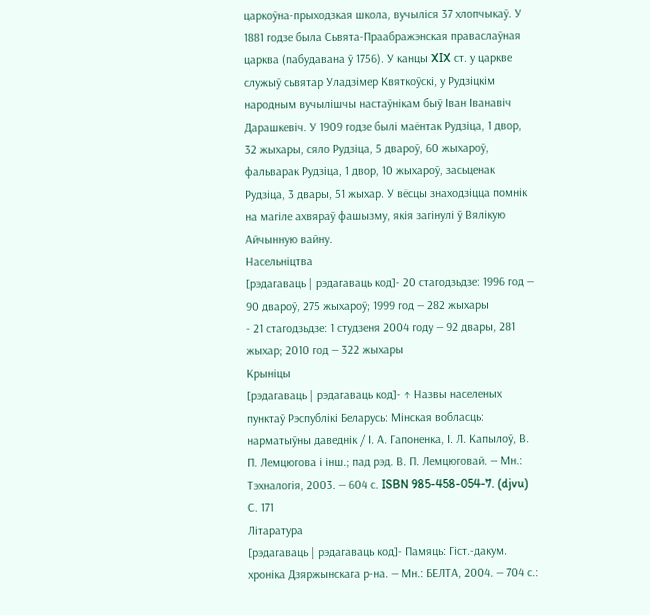царкоўна-прыходзкая школа, вучыліся 37 хлопчыкаў. У 1881 годзе была Сьвята-Праабражэнская праваслаўная царква (пабудавана ў 1756). У канцы XIX ст. у царкве служыў сьвятар Уладзімер Квяткоўскі, у Рудзіцкім народным вучылішчы настаўнікам быў Іван Іванавіч Дарашкевіч. У 1909 годзе былі маёнтак Рудзіца, 1 двор, 32 жыхары, сяло Рудзіца, 5 двароў, 60 жыхароў, фальварак Рудзіца, 1 двор, 10 жыхароў, засьценак Рудзіца, 3 двары, 51 жыхар. У вёсцы знаходзіцца помнік на магіле ахвяраў фашызму, якія загінулі ў Вялікую Айчынную вайну.
Насельніцтва
[рэдагаваць | рэдагаваць код]- 20 стагодзьдзе: 1996 год — 90 двароў, 275 жыхароў; 1999 год — 282 жыхары
- 21 стагодзьдзе: 1 студзеня 2004 году — 92 двары, 281 жыхар; 2010 год — 322 жыхары
Крыніцы
[рэдагаваць | рэдагаваць код]- ↑ Назвы населеных пунктаў Рэспублікі Беларусь: Мінская вобласць: нарматыўны даведнік / І. А. Гапоненка, І. Л. Капылоў, В. П. Лемцюгова і інш.; пад рэд. В. П. Лемцюговай. — Мн.: Тэхналогія, 2003. — 604 с. ISBN 985-458-054-7. (djvu) С. 171
Літаратура
[рэдагаваць | рэдагаваць код]- Памяць: Гіст.-дакум. хроніка Дзяржынскага р-на. — Мн.: БЕЛТА, 2004. — 704 с.: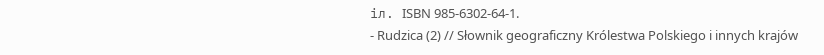іл. ISBN 985-6302-64-1.
- Rudzica (2) // Słownik geograficzny Królestwa Polskiego i innych krajów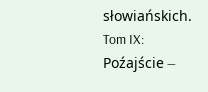słowiańskich. Tom IX: Poźajście —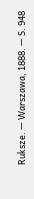Ruksze. — Warszawa, 1888. — S. 948